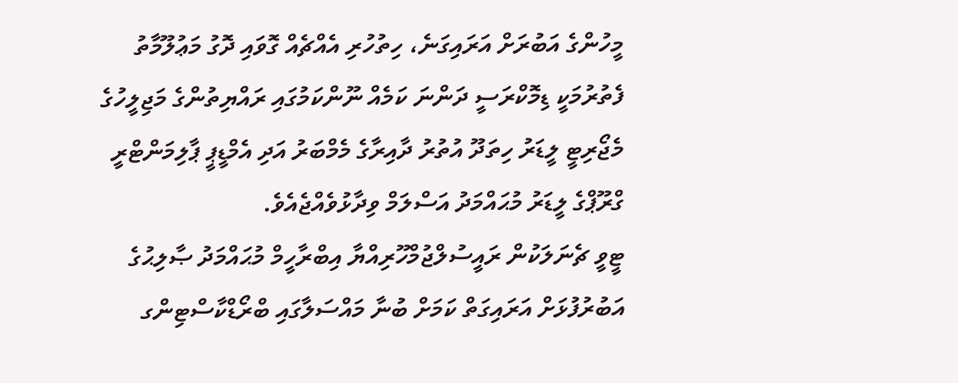މީހުންގެ އަބުރަށް އަރައިގަނެ، ހިތުހުރި އެއްޗެއް ގޮވައި ދޮގު މަޢުލޫމާތު ފެތުރުމަކީ ޑިމޮކްރަސީ ދަންނަ ކަމެއް ނޫންކަމުގައި ރައްޔިތުންގެ މަޖިލީހުގެ މެޖޯރިޓީ ލީޑަރު ހިތަދޫ އުތުރު ދާއިރާގެ މެމްބަރު އަދި އެމްޑީޕީ ޕާލިމަންޓްރީ ގްރޫޕްގެ ލީޑަރު މުޙައްމަދު އަސްލަމް ވިދާޅުވެއްޖެއެވެ.
ޓީވީ ޗެނަލަކުން ރައީސުލްޖުމްހޫރިއްޔާ އިބްރާހީމް މުޙައްމަދު ޞާލިޙުގެ އަބުރުފުޅަށް އަރައިގަތް ކަމަށް ބުނާ މައްސަލާގައި ބްރޯޑްކާސްޓިންގ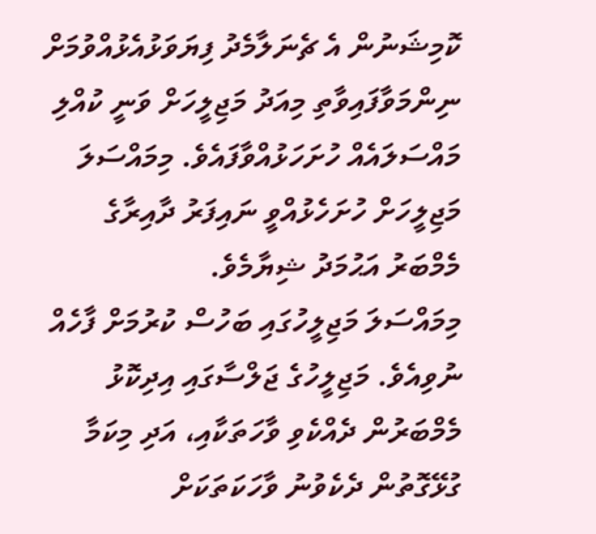ކޮމިޝަނުން އެ ޗެނަލާމެދު ފިޔަވަޅުއެޅުއްވުމަށް ނިންމަވާފައިވާތި މިއަދު މަޖިލީހަށް ވަނީ ކުއްލި މައްސަލައެއް ހުށަހަޅުއްވާފައެވެ. މިމައްސަލަ މަޖިލީހަށް ހުށަހެޅުއްވީ ނައިފަރު ދާއިރާގެ މެމްބަރު އަޙުމަދު ޝިޔާމެވެ.
މިމައްސަލަ މަޖިލީހުގައި ބަހުސް ކުރުމަށް ފާހެއް ނުވިއެވެ. މަޖިލީހުގެ ޖަލްސާގައި އިދިކޮޅު މެމްބަރުން ދެއްކެވި ވާހަތަކާއި، އަދި މިކަމާ ގުޅޭގޮތުން ދެކެވުނު ވާހަކަތަކަށް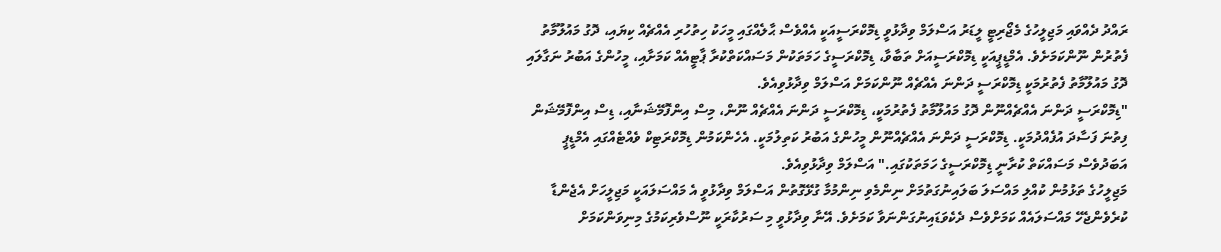ރައްދު ދެއްވައި މަޖިލީހުގެ މެޖޯރިޓީ ލީޑަރު އަސްލަމް ވިދާޅުވީ ޑިމޮކްރަސީއަކީ އެއްވެސް ޙާލެއްގައި މީހަކު ހިތުހުރި އެއްޗެއް ކިޔައި، ދޮގު މައުލޫމާތު ފެތުރުން ނޫންކަމަށެވެ. އެމްޑީޕީއަކީ ޑިމޮކްރަސީއަށް ތަބާވާ، ޑިމޮކްރަސީގެ ހަމަތަކުން މަސައްކަތްކުރާ ޕާޓީއެއް ކަމަށާއި، މީހުންގެ އަބުރު ނަގާލައި ދޮގު މައުލޫމާތު ފެތުރުމަކީ ޑިމޮކްރަސީ ދަންނަ އެއްޗެއް ނޫންކަމަށް އަސްލަމް ވިދާޅުވިއެވެ.
"ޑިމޮކްރަސީ ދަންނަ އެއްޗެއްނޫން ދޮގު މައުލޫމާތު ފެތުރުމަކީ، ޑިމޮކްރަސީ ދަންނަ އެއްޗެއް ނޫން، މިސް އިންފޮމޭޝަނާއި، ޑިސް އިންފޮމޭޝަން ފިތުނަ ފަސާދަ އުފެއްދުމަކީ. ޑިމޮކްރަސީ ދަންނަ އެއްޗެއްނޫން މީހުންގެ އަބުރު ކަތިލުމަކީ. އެހެންކަމުން ޑިމޮކްރަޓިކް ވެއްޓެއްގައި އެމްޑީޕީ އަބަދުވެސް މަސައްކަތް ކުރާނީ ޑިމޮކްރަސީގެ ހަމަތަކުގައި." އަސްލަމް ވިދާޅުވިއެވެ.
މަޖިލީހުގެ ތަޅުމުން ކުއްލި މައްސަލަ ބަލައިނުގަތުމަށް ނިންމެވި ނިންމުމާ ގުޅޭގޮތުން އަސްލަމް ވިދާޅުވީ އެ މައްސަލައަކީ މަޖިލީހަށް އެޖެންޑާ ކުރެވެންޖެހޭ މައްސަލައެއް ކަމަށްވެސް ދެކެވަޑައިނުގަންނަވާ ކަމަށެވެ. އޭނާ ވިދާޅުވީ މި ސަރުކާރަކީ ނޫސްވެރިކަމުގެ މިނިވަންކަމަށް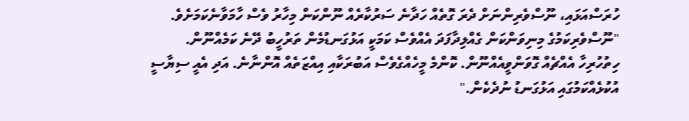ހުރަސްއަޅައި، ނޫސްވެރިންނަށް ދެރަ ގޮތެއް ހަދާނެ ސަރުކާރެއް ނޫންކަން މިހާރު ވެސް ހާމަވާނެކަމަށެވެ.
"ނޫސްވެރިކަމުގެ މިނިވަންކަން ގެއްލިދާފަދަ އެއްވެސް ކަމަކީ އަޅުގަނޑުމެން ތަރުހީބު ދޭނެ ކަމެއްނޫން. ހިތުހުރިހާ އެއްޗެއް ގޮވަންވީއެއްނޫން. ކޮންމެ މީހެއްގެވެސް އަބުރަކާއި އިއްޒަތެއް އޮންނާނެ. އަދި އެއީ ސިޔާސީ އުކުޅެއްކަމުގައި އަޅުގަނޑު ނުދެކެން."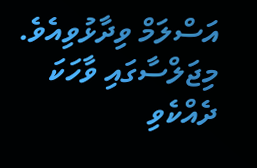އަސްލަމް ވިދާޅުވިއެވެ.
މިޖަލްސާގައި ވާހަކަ ދެއްކެވި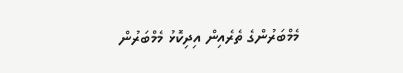މެމްބަރުންގެ ތެރެއިން އިދިކޮޅު މެމްބަރުން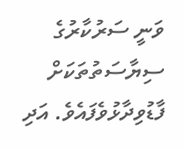ވަނީ ސަރުކާރުގެ ސިޔާސަތުތަކަށް ފާޑުވިދާޅުވެފައެވެ. އަދި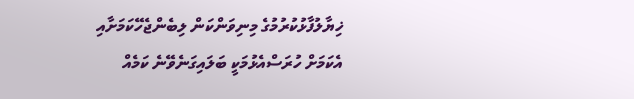ޚިޔާލުފާޅުކުރުމުގެ މިނިވަންކަން ލިބެންޖެހޭކަމަށާއި އެކަމަށް ހުރަސްއެޅުމަކީ ބަލައިގަނެވޭނެ ކަމެއް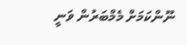ނޫންކަމަށް މެމްބަރުން ވަނީ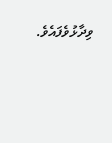ވިދާޅުވެފައެވެ.